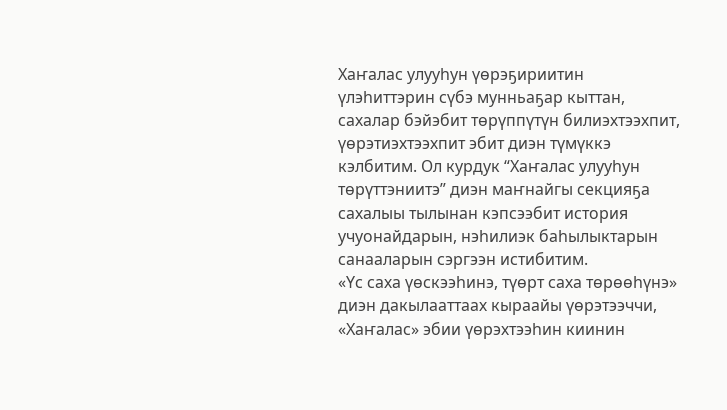Хаҥалас улууһун үөрэҕириитин үлэһиттэрин сүбэ мунньаҕар кыттан, сахалар бэйэбит төрүппүтүн билиэхтээхпит, үөрэтиэхтээхпит эбит диэн түмүккэ кэлбитим. Ол курдук “Хаҥалас улууһун төрүттэниитэ” диэн маҥнайгы секцияҕа сахалыы тылынан кэпсээбит история учуонайдарын, нэһилиэк баһылыктарын санааларын сэргээн истибитим.
«Үс саха үөскээһинэ, түөрт саха төрөөһүнэ» диэн дакылааттаах кыраайы үөрэтээччи, «Хаҥалас» эбии үөрэхтээһин киинин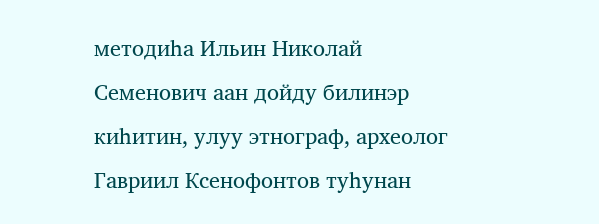методиһа Ильин Николай Семенович аан дойду билинэр киһитин, улуу этнограф, археолог Гавриил Ксенофонтов туһунан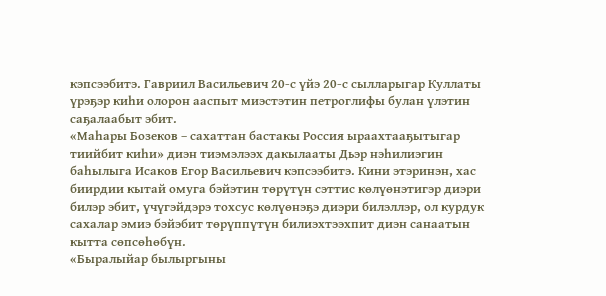кэпсээбитэ. Гавриил Васильевич 20-с үйэ 20-с сылларыгар Куллаты үрэҕэр киһи олорон ааспыт миэстэтин петроглифы булан үлэтин саҕалаабыт эбит.
«Маһары Бозеков – сахаттан бастакы Россия ыраахтааҕытыгар тиийбит киһи» диэн тиэмэлээх дакылааты Дьэр нэһилиэгин баһылыга Исаков Егор Васильевич кэпсээбитэ. Кини этэринэн, хас биирдии кытай омуга бэйэтин төрүтүн сэттис көлүөнэтигэр диэри билэр эбит, үчүгэйдэрэ тохсус көлүөнэҕэ диэри билэллэр, ол курдук сахалар эмиэ бэйэбит төрүппүтүн билиэхтээхпит диэн санаатын кытта сөпсөһөбүн.
«Быралыйар былыргыны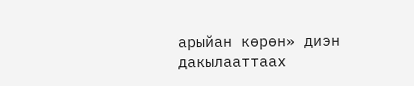арыйан көрөн» диэн дакылааттаах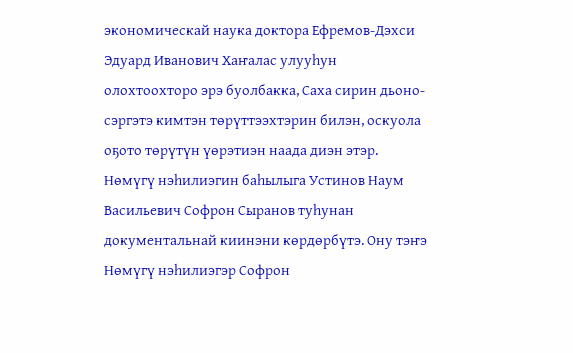экономическай наука доктора Ефремов-Дэхси Эдуард Иванович Хаҥалас улууһун олохтоохторо эрэ буолбакка, Саха сирин дьоно-сэргэтэ кимтэн төрүттээхтэрин билэн, оскуола оҕото төрүтүн үөрэтиэн наада диэн этэр.
Нөмүгү нэһилиэгин баһылыга Устинов Наум Васильевич Софрон Сыранов туһунан документальнай киинэни көрдөрбүтэ. Ону тэҥэ Нөмүгү нэһилиэгэр Софрон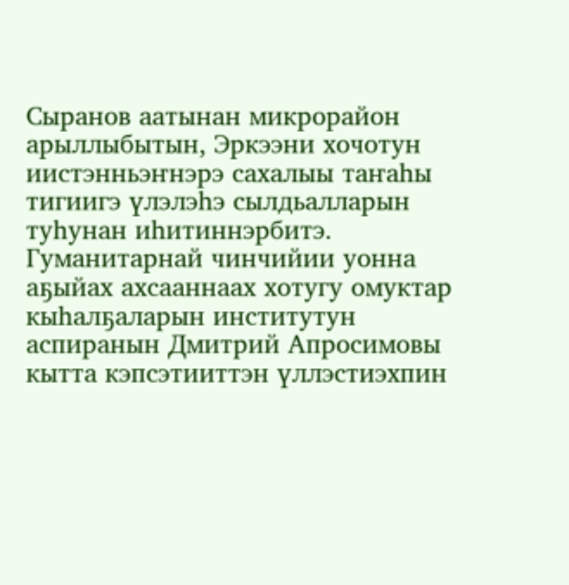Сыранов аатынан микрорайон арыллыбытын, Эркээни хочотун иистэнньэҥнэрэ сахалыы таҥаһы тигиигэ үлэлэһэ сылдьалларын туһунан иһитиннэрбитэ.
Гуманитарнай чинчийии уонна аҕыйах ахсааннаах хотугу омуктар кыһалҕаларын институтун аспиранын Дмитрий Апросимовы кытта кэпсэтииттэн үллэстиэхпин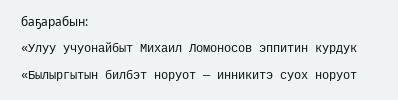баҕарабын:
«Улуу учуонайбыт Михаил Ломоносов эппитин курдук «Былыргытын билбэт норуот — инникитэ суох норуот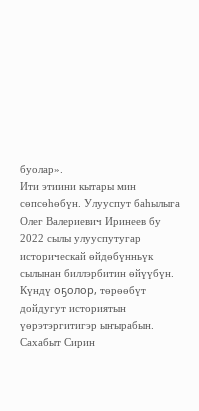буолар».
Ити этиини кытары мин сөпсөһөбүн. Улууспут баһылыга Олег Валериевич Иринеев бу 2022 сылы улууспутугар историческай өйдөбүнньүк сылынан биллэрбитин өйүүбүн.
Күндү оҕолор, төрөөбүт дойдугут историятын үөрэтэргитигэр ыҥырабын. Сахабыт Сирин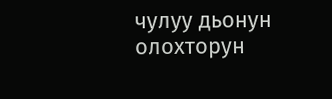чулуу дьонун олохторун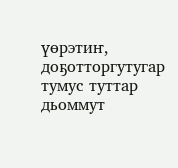үөрэтиҥ, доҕотторгутугар тумус туттар дьоммут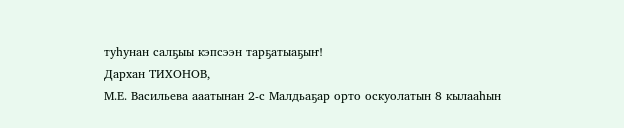туһунан салҕыы кэпсээн тарҕатыаҕыҥ!
Дархан ТИХОНОВ,
М.Е. Васильева ааатынан 2-с Малдьаҕар орто оскуолатын 8 кылааһын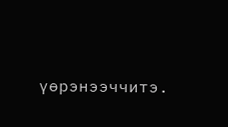үөрэнээччитэ.